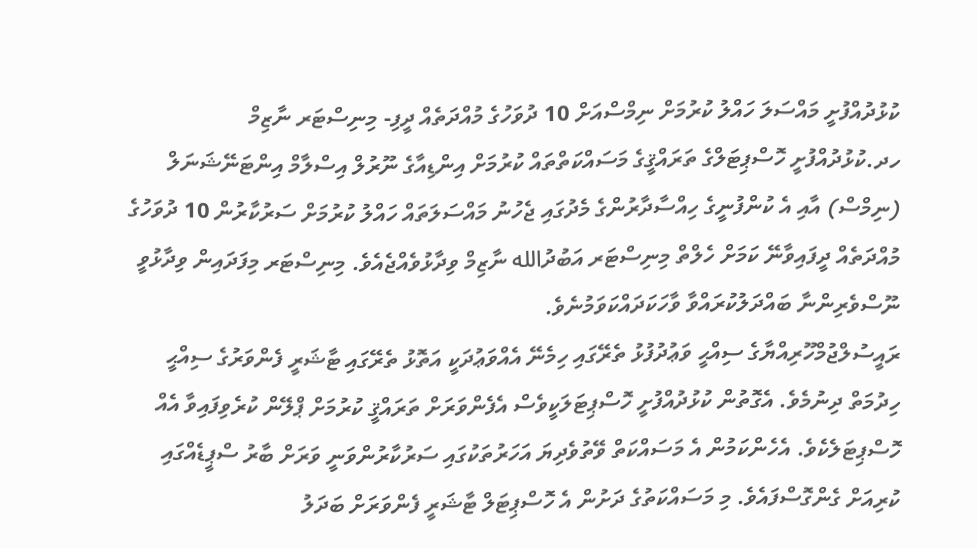ކުޅުދުއްފުށީ މައްސަލަ ހައްލު ކުރުމަށް ނިމްސްއަށް 10 ދުވަހުގެ މުއްދަތެއް ދީފި- މިނިސްޓަރ ނާޒިމް
ހދ.ކުޅުދުއްފުށީ ހޮސްޕިޓަލްގެ ތަރައްޤީގެ މަސައްކަތްތައް ކުރުމަށް އިންޑިއާގެ ނޫރުލް އިސްލާމް އިންޓަނޭޝަނަލް (ނިމްސް) އާއި އެ ކުންފުނީގެ ހިއްސާދާރުންގެ މެދުގައި ޖެހުނު މައްސަލަތައް ހައްލު ކުރުމަށް ސަރުކާރުން 10 ދުވަހުގެ މުއްދަތެއް ދީފައިވާނޭ ކަމަށް ހެލްތް މިނިސްޓަރ އަބުދުالله ނާޒިމް ވިދާޅުވެއްޖެއެވެ. މިނިސްޓަރ މިފަދައިން ވިދާޅުވީ ނޫސްވެރިންނާ ބައްދަލުކުރައްވާ ވާހަކަދައްކަވަމުނެވެ.
ރައީސުލްޖުމްހޫރިއްޔާގެ ސިއްޙީ ވަޢުދުފުޅު ތެރޭގައި ހިމެނޭ އެއްވަޢުދަކީ އަތޮޅު ތެރޭގައި ޓާޝަރީ ފެންވަރުގެ ސިއްޙީ ހިދުމަތް ދިނުމެވެ. އެގޮތުން ކުޅުދުއްފުށީ ހޮސްޕިޓަލަކީވެސް އެފެންވަރަށް ތަރައްޤީ ކުރުމަށް ޕްލޭން ކުރެވިފައިވާ އެއް ހޮސްޕިޓަލެކެވެ. އެހެންކަމުން އެ މަސައްކަތް ވޭތުވެދިޔަ އަހަރުތަކުގައި ސަރުކާރުންވަނީ ވަރަށް ބާރު ސްޕީޑެއްގައި ކުރިއަށް ގެންގޮސްފައެވެ. މި މަސައްކަތުގެ ދަށުން އެ ހޮސްޕިޓަލް ޓާޝަރީ ފެންވަރަށް ބަދަލު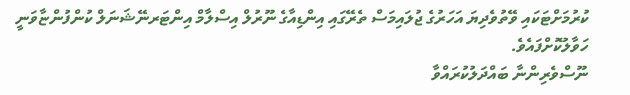ކުރުމަށްޓަކައި ވޭތުވެދިޔަ އަހަރުގެ ޖުލައިމަސް ތެރޭގައި އިންޑިއާގެ ނޫރުލް އިސްލާމް އިންޓަރނޭޝަނަލް ކުންފުންޏާވަނީ ހަވާލުކޮށްފައެވެ.
ނޫސްވެރިންނާ ބައްދަލުކުރައްވާ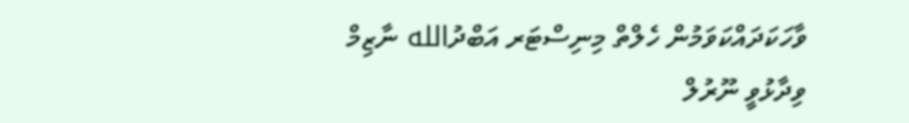ވާހަކަދައްކަވަމުން ހެލްތް މިނިސްޓަރ އަބްދުالله ނާޒިމް ވިދާޅުވީ ނޫރުލް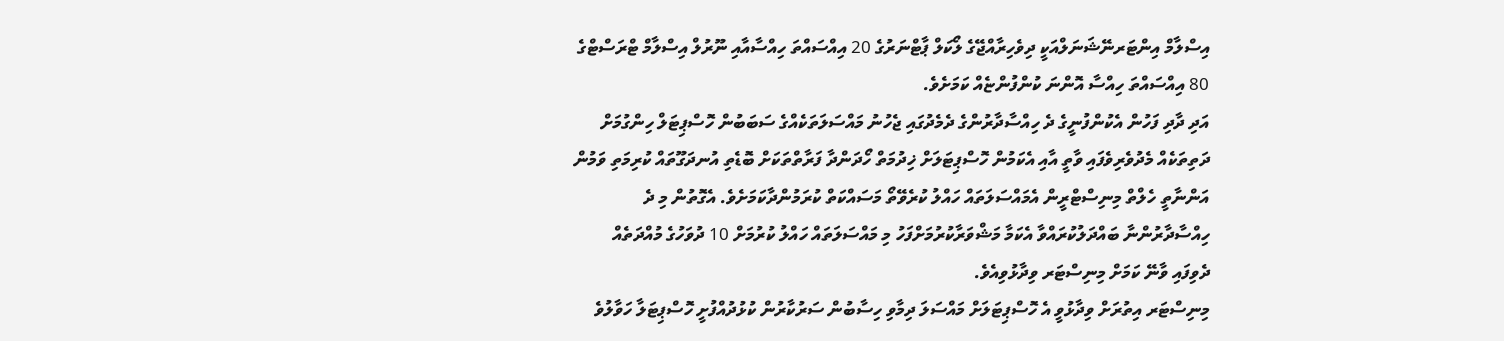އިސްލާމް އިންޓަރނޭޝަނަލްއަކީ ދިވެހިރާއްޖޭގެ ލޯކަލް ޕާޓްނަރުގެ 20 އިއްސައްތަ ހިއްސާއާއި ނޫރުލް އިސްލާމް ޓްރަސްޓްގެ 80 އިއްސައްތަ ހިއްސާ އޮންނަ ކުންފުންޏެއް ކަމަށެވެ.
އަދި ދާދި ފަހުން އެކުންފުނީގެ ދެ ހިއްސާދާރުންގެ ދެމެދުގައި ޖެހުނު މައްސަލަތަކެއްގެ ސަބަބުން ހޮސްޕިޓަލް ހިންގުމަށް ދަތިތަކެއް މެދުވެރިވެފައި ވާތީ އާއި އެކަމުން ހޮސްޕިޓަލަށް ޚިދުމަތް ހޯދަންދާ ފަރާތްތަކަށް ބޮޑެތި އުނދަގޫތައް ކުރިމަތި ވަމުން އަންނާތީ ހެލްތް މިނިސްޓްރީން އެމައްސަލަތައް ހައްލު ކުރެވޭތޯ މަސައްކަތް ކުރަމުންދާކަމަށެވެ. އެގޮތުން މި ދެ ހިއްސާދާރުންނާ ބައްދަލުކުރައްވާ އެކަމާ މަޝްވަރާކުރުމަށްފަހު މި މައްސަލަތައް ހައްލު ކުރުމަށް 10 ދުވަހުގެ މުއްދަތެއް ދެވިފައި ވާނޭ ކަމަށް މިނިސްޓަރ ވިދާޅުވިއެވެ.
މިނިސްޓަރ އިތުރަށް ވިދާޅުވީ އެ ހޮސްޕިޓަލަށް މައްސަލަ ދިމާވި ހިސާބުން ސަރުކާރުން ކުޅުދުއްފުށީ ހޮސްޕިޓަލާ ހަވާލުވެ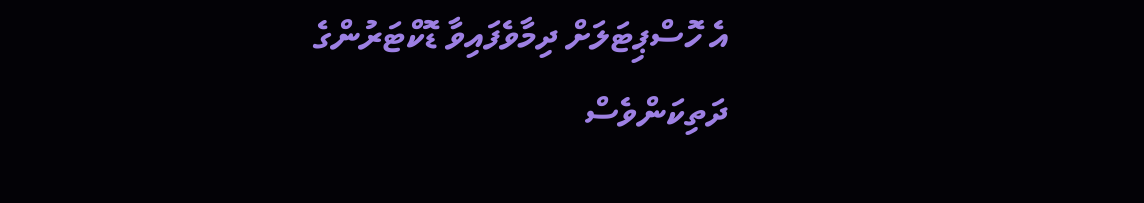އެ ހޮސްޕިޓަލަށް ދިމާވެފައިވާ ޑޮކްޓަރުންގެ ދަތިކަންވެސް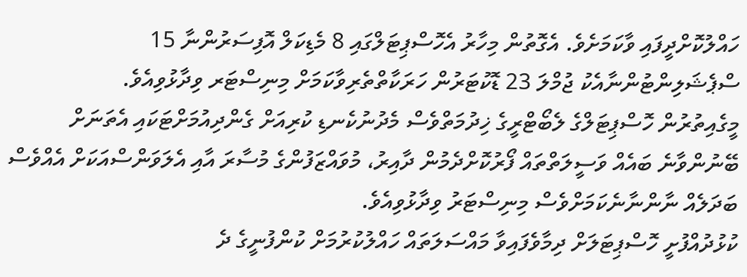ހައްލުކޮށްދީފައި ވާކަމަށެވެ. އެގޮތުން މިހާރު އެހޮސްޕިޓަލްގައި 8 މެޑިކަލް އޮފިސަރުންނާ 15 ސްޕެޝަލިންޓުންނާއެކު ޖުމްލަ 23 ޑޮކުޓަރުން ހަރަކާތްތެރިވާކަމަށް މިނިސްޓަރ ވިދާޅުވިއެވެ.
މީގެއިތުރުން ހޮސްޕިޓަލްގެ ލެބޯޓްރީގެ ޚިދުމަތްވެސް މެދުނުކެނޑި ކުރިއަށް ގެންދިއުމަށްޓަކައި އެތަނަށް ބޭނުންވާނެ ބައެއް ވަސީލަތްތައް ފޯރުކޮށްދެމުން ދާއިރު، މުވައްޒަފުންގެ މުސާރަ އާއި އެލަވަންސްއަކަށް އެއްވެސް ބަދަލެއް ނާންނާނެކަމަށްވެސް މިނިސްޓަރު ވިދާޅުވިއެވެ.
ކުޅުދުއްފުށީ ހޮސްޕިޓަލަށް ދިމާވެފައިވާ މައްސަލަތައް ހައްލުކުރުމަށް ކުންފުނީގެ ދެ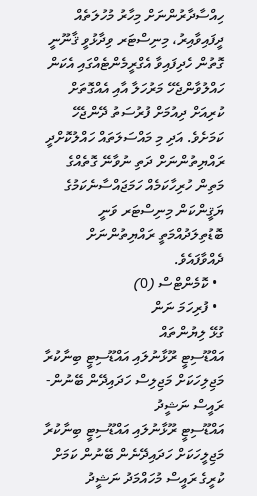ހިއްސާދާރުންނަށް މިހާރު މުހުލަތެއް ދީފައިވާއިރު، މިނިސްޓަރ ވިދާޅުވީ ޤާނޫނީ ގޮތުން ހެދިފައިވާ އެގްރީމެންޓެއްގައި އެކަން ހައްލުވާންޖެހޭ މަރުހަލާ އާއި އެއްގޮތަށް ކުރިއަށް ދިއުމަށް ފުރުސަތު ދޭންޖެހޭ ކަމަށެވެ. އަދި މި މައްސަލަތައް ހައްލުކޮށްދީ ރައްޔިތުންނަށް ދަތި ނުވާނޭ ގޮތެއްގެ މަތިން ހުރިހާކަމެއް ހަމަޖައްސާނެކަމުގެ ޔަޤީންކަން މިނިސްޓަރ ވަނީ ބޮޑުތިލަދުއްމަތީ ރައްޔިތުންނަށް ދެއްވާފައެވެ.
  • ކޮމެންޓްސް (0)
  • ފުރިހަމަ ނަން
ގުޅޭ ލިޔުންތައް
އައްޑޫސިޓީ ރޫޅާނުލައި އައްޑޫސިޓީ ބިނާކުރާ މަޖިލިހަކަށް މަޖިލިސް ހަދައިދޭން ބޭނުން- ރައީސް ނަޝީދު
އައްޑޫސިޓީ ރޫޅާނުލައި އައްޑޫސިޓީ ބިނާކުރާ މަޖިލީހަކަށް ހަދައިދޭނެން ބޭނުން ކަމަށް ކުރީގެ ރައީސް މުހައްމަދު ނަޝީދު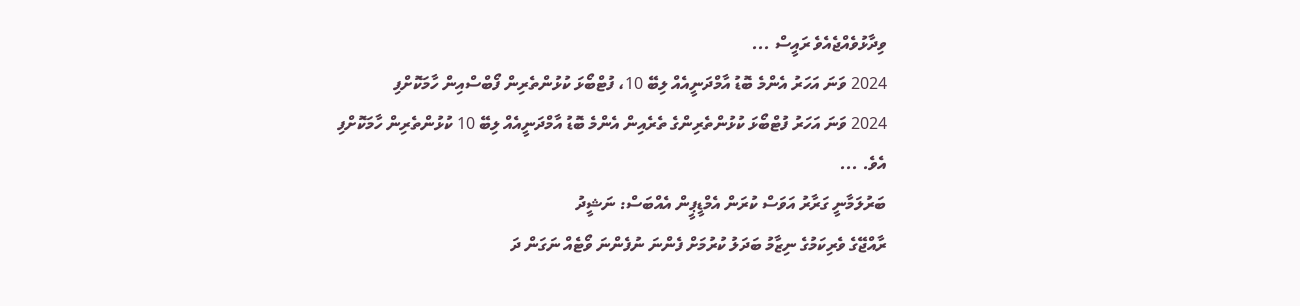ވިދާޅުވެއްޖެއެވެ ރައީސް ...
2024 ވަނަ އަހަރު އެންމެ ބޮޑު އާމްދަނީއެއް ލިބޭ 10، ފުޓްބޯޅަ ކުޅުންތެރިން ފޯބްސްއިން ހާމަކޮށްފި
2024 ވަނަ އަހަރު ފުޓްބޯޅަ ކުޅުންތެރިންގެ ތެރެއިން އެންމެ ބޮޑު އާމްދަނީއެއް ލިބޭ 10 ކުޅުންތެރިން ހާމަކޮށްފި އެވެ. ...
ބަރުލަމާނީ ގަރާރު އަވަސް ކުރަން އެމްޑީޕީން އެއްބަސް: ނަޝީދު
ރާއްޖޭގެ ވެރިކަމުގެ ނިޒާމު ބަދަލު ކުރުމަށް ފެންނަ ނުފެންނަ ވޯޓެއް ނަގަން ދަ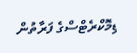ޑިމޮކްރެޓްސްގެ ފަރާތުން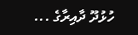ހުޅުދޫ ދާއިރާގެ ...